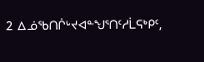2 ᐃᓅᖃᑎᒌᒡᔪᐊᓐᖑᕐᑎᑦᓱᒫᕋᒃᑭᑦ,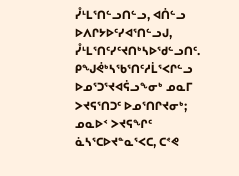ᓮᒻᒪᕐᑎᓪᓗᑎᓪᓗ, ᐊᑏᓪᓗ ᐅᐱᒋᔭᐅᑦᓯᐊᕐᑎᓪᓗᒍ, ᓮᒻᒪᕐᑎᑦᓯᑦᔪᑎᒃᓴᐅᖁᓪᓗᑎᑦ.
ᑭᖑᕚᒃᓴᖃᕐᑎᑦᓱᒫᕐᐸᒋᓪᓗ ᐅᓄᕐᑐᕐᔪᐊᕌᓗᖕᓂᒃ ᓄᓇᒥ ᐳᔪᕋᕐᑎᑐᑦ ᐅᓄᕐᑎᒋᔪᓂᒃ; ᓄᓇᐅᑉ ᐳᔪᕋᖏᑦ ᓈᓴᕐᑕᐅᔪᓐᓇᕐᐸᑕ, ᑕᕝᕙ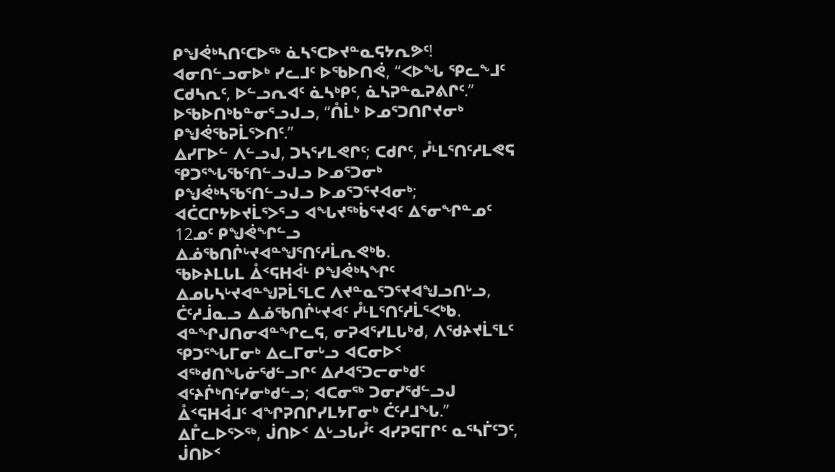ᑭᖑᕚᒃᓴᑎᑦᑕᐅᖅ ᓈᓴᕐᑕᐅᔪᓐᓇᕋᔭᕆᕗᑦ!
ᐊᓂᑎᓪᓗᓂᐅᒃ ᓯᓚᒧᑦ ᐅᖃᐅᑎᕚ, “ᐸᐅᖓ ᕿᓚᖕᒧᑦ ᑕᑯᓴᕆᑦ, ᐅᓪᓗᕆᐊᑦ ᓈᓴᒃᑭᑦ, ᓈᓴᕈᓐᓇᕈᕕᒋᑦ.” ᐅᖃᐅᑎᒃᑲᓐᓂᕐᓗᒍᓗ, “ᑍᒫᒃ ᐅᓄᕐᑐᑎᒋᔪᓂᒃ ᑭᖑᕚᖃᕈᒫᕐᐳᑎᑦ.”
ᐃᓯᒥᐅᓪ ᐱᓪᓗᒍ, ᑐᓴᕐᓯᒪᕙᒋᑦ; ᑕᑯᒋᑦ, ᓮᒻᒪᕐᑎᑦᓱᒪᕙᕋ ᕿᑐᕐᖓᖃᕐᑎᓪᓗᒍᓗ ᐅᓄᕐᑐᓂᒃ ᑭᖑᕚᒃᓴᖃᕐᑎᓪᓗᒍᓗ ᐅᓄᕐᑐᕐᔪᐊᓂᒃ; ᐊᑖᑕᒋᔭᐅᔪᒫᕐᐳᕐᓗ ᐊᖓᔪᖅᑳᕐᔪᐊᑦ ᐃᕐᓂᖏᓐᓄᑦ 12ᓄᑦ ᑭᖑᕚᖏᓪᓗ ᐃᓅᖃᑎᒌᒡᔪᐊᓐᖑᕐᑎᑦᓱᒫᕆᕙᒃᑲ.
ᖃᐅᔨᒪᒐᒪ ᐂᑉᕋᕼᐋᒻ ᑭᖑᕚᒃᓴᖏᑦ ᐃᓄᒐᓴᒡᔪᐊᓐᖑᕈᒫᕐᒪᑕ ᐱᔪᓐᓇᕐᑐᕐᔪᐊᖑᓗᑎᒡᓗ, ᑖᑦᓱᒨᓇᓗ ᐃᓅᖃᑎᒌᒡᔪᐊᑦ ᓮᒻᒪᕐᑎᑦᓱᒫᕐᐸᒃᑲ.
ᐊᓐᖏᒍᑎᓂᐊᓐᖏᓚᕋ, ᓂᕈᐊᕐᓯᒪᒐᒃᑯ, ᐱᖁᔨᔪᒫᕐᒪᑦ ᕿᑐᕐᖓᒥᓂᒃ ᐃᓚᒥᓂᒡᓗ ᐊᑕᓂᐅᑉ ᐊᖅᑯᑎᖓᓃᖁᓪᓗᒋᑦ ᐃᓱᐊᕐᑐᓕᓂᒃᑯᑦ ᐊᑦᔨᒌᒃᑎᑦᓯᓂᒃᑯᓪᓗ; ᐊᑕᓂᖅ ᑐᓂᓯᖁᓪᓗᒍ ᐂᑉᕋᕼᐋᒧᑦ ᐊᖏᕈᑎᒋᓯᒪᔭᒥᓂᒃ ᑖᑦᓱᒧᖓ.”
ᐃᒤᓚᐅᕐᐳᖅ, ᒎᑎᐅᑉ ᐃᒡᓗᒐᓮᑦ ᐊᓯᕈᕋᒥᒋᑦ ᓇᕐᓴᒦᑦᑐᑦ, ᒎᑎᐅᑉ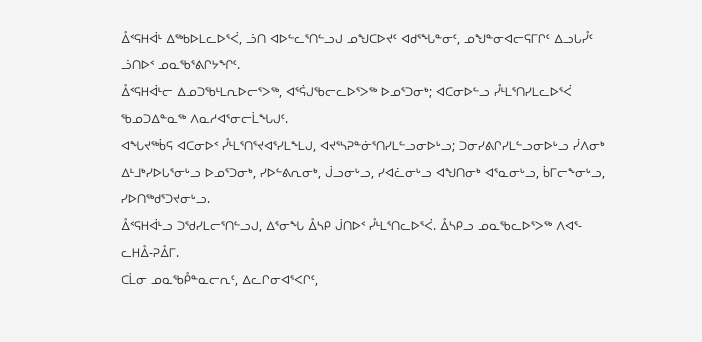ᐂᑉᕋᕼᐋᒻ ᐃᖅᑲᐅᒪᓚᐅᕐᐹ, ᓘᑎ ᐊᐅᓪᓚᕐᑎᓪᓗᒍ ᓄᖑᑕᐅᔪᑦ ᐊᑯᕐᖓᓐᓂᑦ, ᓄᖑᓐᓂᐊᓕᕋᒥᒋᑦ ᐃᓗᒐᓮᑦ ᓘᑎᐅᑉ ᓄᓇᖃᕐᕕᒋᔭᖏᑦ.
ᐂᑉᕋᕼᐋᒻᓕ ᐃᓄᑐᖃᒻᒪᕆᐅᓕᕐᐳᖅ, ᐊᕐᕌᒍᖃᓕᓚᐅᕐᐳᖅ ᐅᓄᕐᑐᓂᒃ; ᐊᑕᓂᐅᓪᓗ ᓮᒻᒪᕐᑎᓯᒪᓚᐅᕐᐹ ᖃᓄᑐᐃᓐᓇᖅ ᐱᓇᓱᐊᕐᓂᓕᒫᖓᒍᑦ.
ᐊᖓᔪᖅᑳᕋ ᐊᑕᓂᐅᑉ ᓮᒻᒪᕐᑎᕐᔪᐊᕐᓯᒪᖕᒪᒍ, ᐊᔪᕐᓴᕈᓐᓃᕐᑎᓯᒪᓪᓗᓂᐅᒡᓗ; ᑐᓂᓯᕕᒋᓯᒪᓪᓗᓂᐅᒡᓗ ᓰᐱᓂᒃ ᐃᒻᒧᒃᓯᐅᒐᕐᓂᒡᓗ ᐅᓄᕐᑐᓂᒃ, ᓯᐅᓪᕕᕆᓂᒃ, ᒎᓗᓂᒡᓗ, ᓯᐊᓛᓂᒡᓗ ᐊᖑᑎᓂᒃ ᐊᕐᓇᓂᒡᓗ, ᑳᒥᓕᖕᓂᒡᓗ, ᓯᐅᑎᖅᑯᕐᑐᔪᓂᒡᓗ.
ᐂᑉᕋᕼᐋᒻᓗ ᑐᖁᓯᒪᓕᕐᑎᓪᓗᒍ, ᐃᕐᓂᖓ ᐂᓴᑭ ᒎᑎᐅᑉ ᓮᒻᒪᕐᑎᓚᐅᕐᐹ. ᐂᓴᑭᓗ ᓄᓇᖃᓚᐅᕐᐳᖅ ᐱᐊᕐ-ᓚᕼᐂ-ᕈᐂᒥ.
ᑕᒫᓂ ᓄᓇᖃᑬᓐᓇᓕᕆᑦ, ᐃᓚᒋᓂᐊᕐᐸᒋᑦ,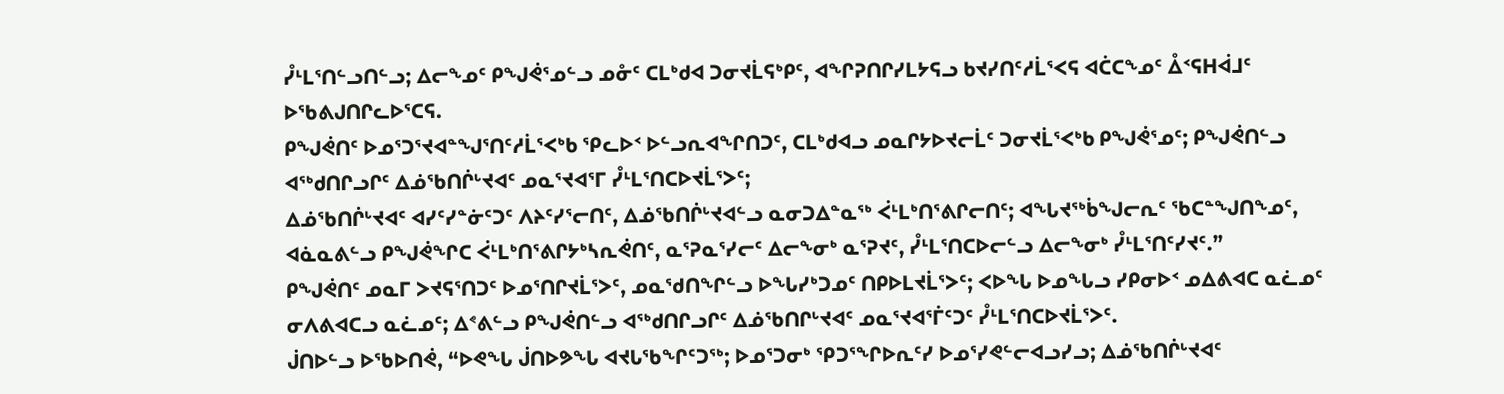ᓮᒻᒪᕐᑎᓪᓗᑎᓪᓗ; ᐃᓕᖕᓄᑦ ᑭᖑᕚᕐᓄᓪᓗ ᓄᓁᑦ ᑕᒪᒃᑯᐊ ᑐᓂᔪᒫᕋᒃᑭᑦ, ᐊᖏᕈᑎᒋᓯᒪᔭᕋᓗ ᑲᔪᓯᑎᑦᓱᒫᕐᐸᕋ ᐊᑖᑕᖕᓄᑦ ᐂᑉᕋᕼᐋᒧᑦ ᐅᖃᕕᒍᑎᒋᓚᐅᕐᑕᕋ.
ᑭᖑᕚᑎᑦ ᐅᓄᕐᑐᕐᔪᐊᓐᖑᕐᑎᑦᓱᒫᕐᐸᒃᑲ ᕿᓚᐅᑉ ᐅᓪᓗᕆᐊᖏᑎᑐᑦ, ᑕᒪᒃᑯᐊᓗ ᓄᓇᒋᔭᐅᔪᓕᒫᑦ ᑐᓂᔪᒫᕐᐸᒃᑲ ᑭᖑᕚᕐᓄᑦ; ᑭᖑᕚᑎᓪᓗ ᐊᖅᑯᑎᒋᓗᒋᑦ ᐃᓅᖃᑎᒌᒡᔪᐊᑦ ᓄᓇᕐᔪᐊᕐᒥ ᓮᒻᒪᕐᑎᑕᐅᔪᒫᕐᐳᑦ;
ᐃᓅᖃᑎᒌᒡᔪᐊᑦ ᐊᓯᑦᓯᓐᓃᑦᑐᑦ ᐱᔨᑦᓯᕐᓕᑎᑦ, ᐃᓅᖃᑎᒌᒡᔪᐊᓪᓗ ᓇᓂᑐᐃᓐᓇᖅ ᐹᒻᒪᒃᑎᕐᕕᒋᓕᑎᑦ; ᐊᖓᔪᖅᑳᖑᓕᕆᑦ ᖃᑕᓐᖑᑎᖕᓄᑦ, ᐊᓈᓇᕕᓪᓗ ᑭᖑᕚᖏᑕ ᐹᒻᒪᒃᑎᕐᕕᒋᔭᒃᓴᕆᕚᑎᑦ, ᓇᕐᕈᓇᕐᓯᓕᑦ ᐃᓕᖕᓂᒃ ᓇᕐᕈᔪᑦ, ᓮᒻᒪᕐᑎᑕᐅᓕᓪᓗ ᐃᓕᖕᓂᒃ ᓮᒻᒪᕐᑎᑦᓯᔪᑦ.”
ᑭᖑᕚᑎᑦ ᓄᓇᒥ ᐳᔪᕋᕐᑎᑐᑦ ᐅᓄᕐᑎᒋᔪᒫᕐᐳᑦ, ᓄᓇᖁᑎᖏᓪᓗ ᐅᖓᓯᒃᑐᓄᑦ ᑎᑭᐅᒪᔪᒫᕐᐳᑦ; ᐸᐅᖓ ᐅᓄᖓᓗ ᓯᑭᓂᐅᑉ ᓄᐃᕕᐊᑕ ᓇᓛᓄᑦ ᓂᐱᕕᐊᑕᓗ ᓇᓛᓄᑦ; ᐃᕝᕕᓪᓗ ᑭᖑᕚᑎᓪᓗ ᐊᖅᑯᑎᒋᓗᒋᑦ ᐃᓅᖃᑎᒋᒡᔪᐊᑦ ᓄᓇᕐᔪᐊᕐᒦᑦᑐᑦ ᓮᒻᒪᕐᑎᑕᐅᔪᒫᕐᐳᑦ.
ᒎᑎᐅᓪᓗ ᐅᖃᐅᑎᕚ, “ᐅᕙᖓ ᒎᑎᐅᕗᖓ ᐊᔪᒐᖃᖏᑦᑐᖅ; ᐅᓄᕐᑐᓂᒃ ᕿᑐᕐᖏᐅᕆᑦᓯ ᐅᓄᕐᓯᕙᓪᓕᐊᓗᓯᓗ; ᐃᓅᖃᑎᒌᒡᔪᐊᑦ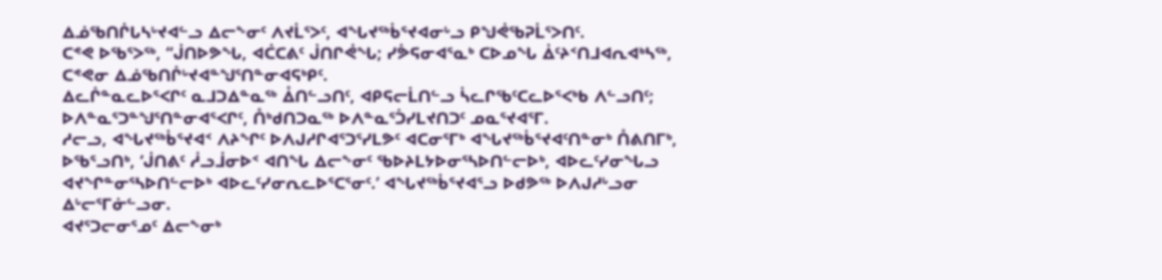ᐃᓅᖃᑎᒌᒐᓴᒡᔪᐊᓪᓗ ᐃᓕᖕᓂᑦ ᐱᔪᒫᕐᐳᑦ, ᐊᖓᔪᖅᑳᕐᔪᐊᓂᒡᓗ ᑭᖑᕚᖃᕈᒫᕐᐳᑎᑦ.
ᑕᕝᕙ ᐅᖃᕐᐳᖅ, “ᒎᑎᐅᕗᖓ, ᐊᑖᑕᕕᑦ ᒎᑎᒋᕚᖓ; ᓯᕘᕋᓂᐊᕐᓇᒃ ᑕᐅᓄᖓ ᐄᑦᔨᑉᑎᒧᐊᕆᐊᒃᓴᖅ, ᑕᕝᕙᓂ ᐃᓅᖃᑎᒌᒡᔪᐊᓐᖑᕐᑎᓐᓂᐊᕋᒃᑭᑦ.
ᐃᓚᒌᓐᓇᓚᐅᕐᐸᒋᑦ ᓇᒧᑐᐃᓐᓇᖅ ᐂᑎᓪᓗᑎᑦ, ᐊᑭᕋᓕᒫᑎᓪᓗ ᓵᓚᒋᖃᑦᑕᓚᐅᕐᐸᒃᑲ ᐱᓪᓗᑎᑦ; ᐅᐱᓐᓇᕐᑐᓐᖑᕐᑎᓐᓂᐊᕐᐸᒋᑦ, ᑍᒃᑯᑎᑐᓇᖅ ᐅᐱᓐᓇᕐᑑᓯᒪᔪᑎᑐᑦ ᓄᓇᕐᔪᐊᕐᒥ.
ᓱᓕᓗ, ᐊᖓᔪᖅᑳᕐᔪᐊᑉ ᐱᔨᖏᑦ ᐅᐱᒍᓱᒋᐊᕐᑐᕐᓯᒪᕗᑦ ᐊᑕᓂᕐᒥᒃ ᐊᖓᔪᖅᑳᕐᔪᐊᑦᑎᓐᓂᒃ ᑍᕕᑎᒥᒃ, ᐅᖃᕐᓗᑎᒃ, ‘ᒎᑎᕕᑦ ᓲᓗᒨᓂᐅᑉ ᐊᑎᖓ ᐃᓕᖕᓂᑦ ᖃᐅᔨᒪᔭᐅᓂᕐᓴᐅᑎᓪᓕᐅᒃ, ᐊᐅᓚᑦᓯᓂᖓᓗ ᐊᔪᖏᓐᓂᕐᓴᐅᑎᓪᓕᐅᒃ ᐊᐅᓚᑦᓯᓂᕆᓚᐅᕐᑕᕐᓂᑦ.’ ᐊᖓᔪᖅᑳᕐᔪᐊᕐᓗ ᐅᑯᕗᖅ ᐅᐱᒍᓱᒡᓗᓂ ᐃᒡᓕᕐᒥᓃᓪᓗᓂ.
ᐊᔪᕐᑐᓕᓂᕐᓄᑦ ᐃᓕᖕᓂᒃ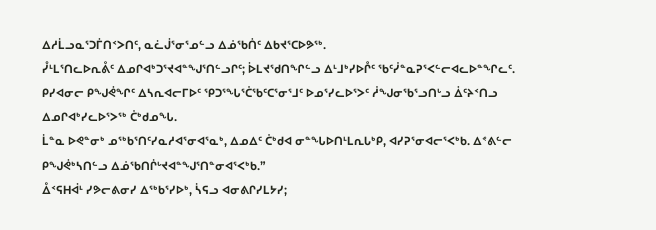ᐃᓱᒫᓗᓇᕐᑐᒦᑎᑉᐳᑎᑦ, ᓇᓛᒎᕐᓂᕐᓄᓪᓗ ᐃᓅᖃᑏᑦ ᐃᑲᔪᕐᑕᐅᕗᖅ.
ᓮᒻᒪᕐᑎᓚᐅᕆᕔᑦ ᐃᓄᒋᐊᒃᑐᕐᔪᐊᓐᖑᕐᑎᓪᓗᒋᑦ; ᐆᒪᔪᖁᑎᖏᓪᓗ ᐃᒻᒧᒃᓯᐅᒊᑦ ᖃᑦᓰᓐᓇᕈᕐᐸᓪᓕᐊᓚᐅᓐᖏᓚᑦ.
ᑭᓯᐊᓂᓕ ᑭᖑᕚᖏᑦ ᐃᓴᕆᐊᓕᒥᐅᑦ ᕿᑐᕐᖓᕐᑖᖃᑦᑕᕐᓂᕐᒧᑦ ᐅᓄᕐᓯᓚᐅᕐᐳᑦ ᓲᖑᓂᖃᕐᓗᑎᒡᓗ ᐄᑦᔨᑉᑎᓗ ᐃᓄᒋᐊᒃᓯᓚᐅᕐᐳᖅ ᑖᒃᑯᓄᖓ.
ᒫᓐᓇ ᐅᕙᓐᓂᒃ ᓄᖅᑲᕐᑎᑦᓯᓇᓱᐊᕐᓂᐊᕐᓇᒃ, ᐃᓄᐃᑦ ᑖᒃᑯᐊ ᓂᓐᖓᐅᑎᒻᒪᕆᒐᒃᑭ, ᐊᓯᕈᕐᓂᐊᓕᕐᐸᒃᑲ. ᐃᕝᕕᓪᓕ ᑭᖑᕚᒃᓴᑎᓪᓗ ᐃᓅᖃᑎᒌᒡᔪᐊᓐᖑᕐᑎᓐᓂᐊᕐᐸᒃᑲ.”
ᐂᑉᕋᕼᐋᒻ ᓯᕗᓕᕕᓂᓯ ᐃᖅᑲᕐᓯᐅᒃ, ᓵᕋᓗ ᐊᓂᕕᒋᓯᒪᔭᓯ;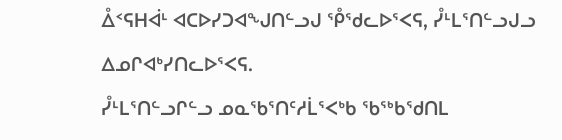ᐂᑉᕋᕼᐋᒻ ᐊᑕᐅᓯᑐᐊᖑᑎᓪᓗᒍ ᕾᖁᓚᐅᕐᐸᕋ, ᓮᒻᒪᕐᑎᓪᓗᒍᓗ ᐃᓄᒋᐊᒃᓯᑎᓚᐅᕐᐸᕋ.
ᓮᒻᒪᕐᑎᓪᓗᒋᓪᓗ ᓄᓇᖃᕐᑎᑦᓱᒫᕐᐸᒃᑲ ᖃᖅᑲᖁᑎᒪ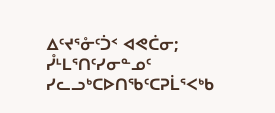ᐃᑦᔪᕐᓁᑦᑑᑉ ᐊᕙᑖᓂ; ᓮᒻᒪᕐᑎᑦᓯᓂᓐᓄᑦ ᓯᓚᓗᒃᑕᐅᑎᖃᑦᑕᕈᒫᕐᐸᒃᑲ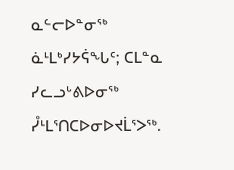ᓇᓪᓕᐅᓐᓂᖅ ᓈᒻᒪᒃᓯᔭᕌᖓᑦ; ᑕᒪᓐᓇ ᓯᓚᓗᒡᕕᐅᓂᖅ ᓮᒻᒪᕐᑎᑕᐅᓂᐅᔪᒫᕐᐳᖅ.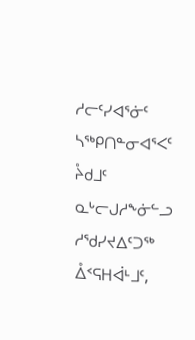ᓱᓕᑦᓯᐊᕐᓃᑦ ᓴᖅᑭᑎᓐᓂᐊᕐᐸᑦ ᔧᑯᒧᑦ ᓇᒡᓕᒍᓱᖕᓃᓪᓗ ᓱᖁᓯᔪᐃᑦᑐᖅ ᐂᑉᕋᕼᐋᒻᒧᑦ,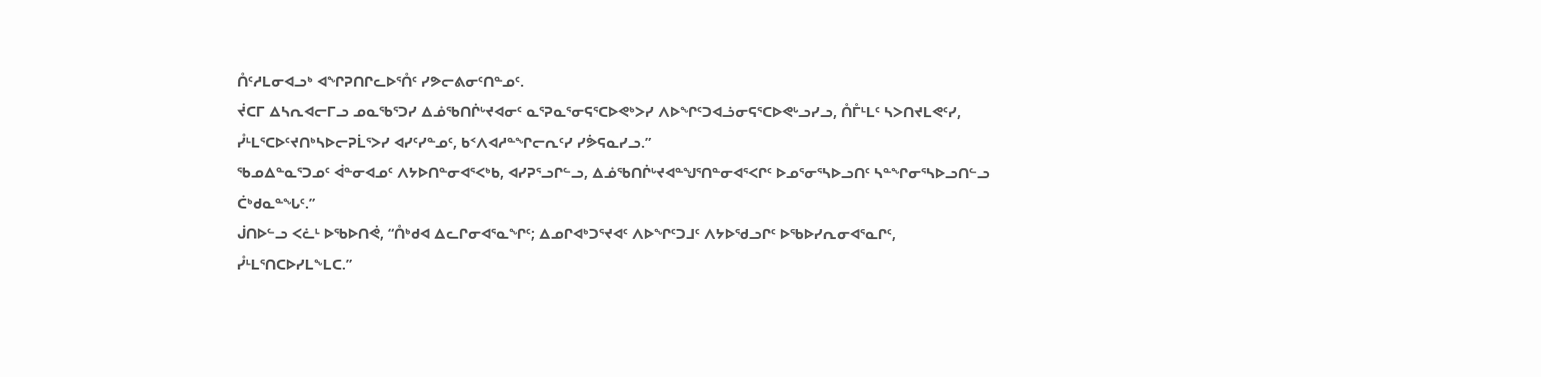ᑍᑦᓱᒪᓂᐊᓗᒃ ᐊᖏᕈᑎᒋᓚᐅᕐᑍᑦ ᓯᕗᓕᕕᓂᑦᑎᓐᓄᑦ.
ᔫᑕᒥ ᐃᓴᕆᐊᓕᒥᓗ ᓄᓇᖃᕐᑐᓯ ᐃᓅᖃᑎᒌᒡᔪᐊᓂᑦ ᓇᕐᕈᓇᕐᓂᕋᕐᑕᐅᕙᒃᐳᓯ ᐱᐅᖏᑦᑐᐊᓘᓂᕋᕐᑕᐅᕙᒡᓗᓯᓗ, ᑍᒤᒻᒪᑦ ᓴᐳᑎᔪᒪᕙᑦᓯ, ᓮᒻᒪᕐᑕᐅᑦᔪᑎᒃᓴᐅᓕᕈᒫᕐᐳᓯ ᐊᓯᑦᓯᓐᓄᑦ, ᑲᑉᐱᐊᓱᓐᖏᓕᕆᑦᓯ ᓯᕘᕋᓇᓯᓗ.”
ᖃᓄᐃᓐᓇᕐᑐᓄᑦ ᐋᓐᓂᐊᓄᑦ ᐱᔭᐅᑎᓐᓂᐊᕐᐸᒃᑲ, ᐊᓯᕈᕐᓗᒋᓪᓗ, ᐃᓅᖃᑎᒌᒡᔪᐊᓐᖑᕐᑎᓐᓂᐊᕐᐸᒋᑦ ᐅᓄᕐᓂᕐᓴᐅᓗᑎᑦ ᓴᓐᖏᓂᕐᓴᐅᓗᑎᓪᓗ ᑖᒃᑯᓇᓐᖓᑦ.”
ᒎᑎᐅᓪᓗ ᐸᓛᒻ ᐅᖃᐅᑎᕚ, “ᑍᒃᑯᐊ ᐃᓚᒋᓂᐊᕐᓇᖏᑦ; ᐃᓄᒋᐊᒃᑐᕐᔪᐊᑦ ᐱᐅᖏᑦᑐᒧᑦ ᐱᔭᐅᖁᓗᒋᑦ ᐅᖃᐅᓯᕆᓂᐊᕐᓇᒋᑦ, ᓮᒻᒪᕐᑎᑕᐅᓯᒪᖕᒪᑕ.”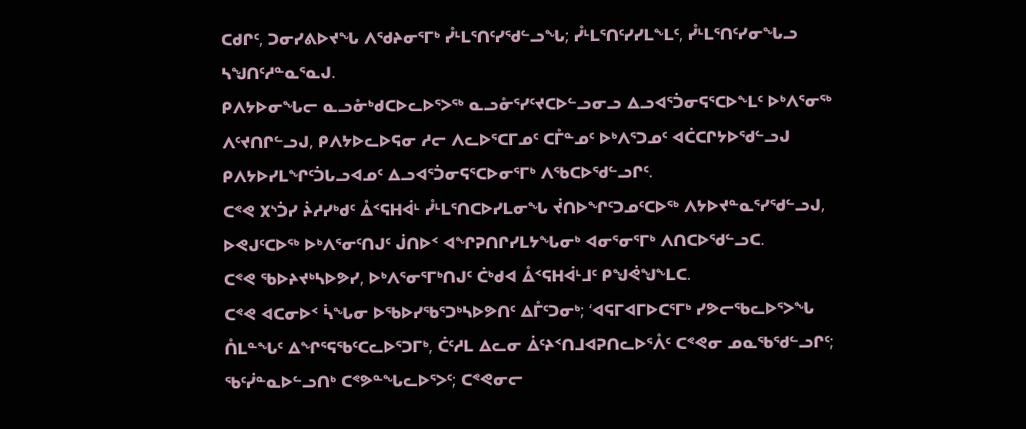ᑕᑯᒋᑦ, ᑐᓂᓯᕕᐅᔪᖓ ᐱᖁᔨᓂᕐᒥᒃ ᓮᒻᒪᕐᑎᑦᓯᖁᓪᓗᖓ; ᓮᒻᒪᕐᑎᑦᓯᓯᒪᖕᒪᑦ, ᓮᒻᒪᕐᑎᑦᓯᓂᖓᓗ ᓴᖑᑎᑦᓱᓐᓇᕐᓇᒍ.
ᑭᐱᔭᐅᓂᖓᓕ ᓇᓗᓁᒃᑯᑕᐅᓚᐅᕐᐳᖅ ᓇᓗᓁᕐᓯᑦᔪᑕᐅᓪᓗᓂᓗ ᐃᓗᐊᕐᑑᓂᕋᕐᑕᐅᖕᒪᑦ ᐅᒃᐱᕐᓂᖅ ᐱᑦᔪᑎᒋᓪᓗᒍ, ᑭᐱᔭᐅᓚᐅᕋᓂ ᓱᓕ ᐱᓚᐅᕐᑕᒥᓄᑦ ᑕᒤᓐᓄᑦ ᐅᒃᐱᕐᑐᓄᑦ ᐊᑖᑕᒋᔭᐅᖁᓪᓗᒍ ᑭᐱᔭᐅᓯᒪᖏᑦᑑᒐᓗᐊᓄᑦ ᐃᓗᐊᕐᑑᓂᕋᕐᑕᐅᓂᕐᒥᒃ ᐱᖃᑕᐅᖁᓪᓗᒋᑦ.
ᑕᕝᕙ ᙭ᔅᑑᓯ ᔩᓱᓯᒃᑯᑦ ᐂᑉᕋᕼᐋᒻ ᓮᒻᒪᕐᑎᑕᐅᓯᒪᓂᖓ ᔫᑎᐅᖏᑦᑐᓄᑦᑕᐅᖅ ᐱᔭᐅᔪᓐᓇᕐᓯᖁᓪᓗᒍ, ᐅᕙᒍᑦᑕᐅᖅ ᐅᒃᐱᕐᓂᑦᑎᒍᑦ ᒎᑎᐅᑉ ᐊᖏᕈᑎᒋᓯᒪᔭᖓᓂᒃ ᐊᓂᕐᓂᕐᒥᒃ ᐱᑎᑕᐅᖁᓪᓗᑕ.
ᑕᕝᕙ ᖃᐅᔨᔪᒃᓴᐅᕗᓯ, ᐅᒃᐱᕐᓂᕐᒥᒃᑎᒍᑦ ᑖᒃᑯᐊ ᐂᑉᕋᕼᐋᒻᒧᑦ ᑭᖑᕚᖑᖕᒪᑕ.
ᑕᕝᕙ ᐊᑕᓂᐅᑉ ᓵᖓᓂ ᐅᖃᐅᓯᖃᕐᑐᒃᓴᐅᕗᑎᑦ ᐃᒤᑦᑐᓂᒃ; ‘ᐊᕋᒥᐊᒥᐅᑕᕐᒥᒃ ᓯᕗᓕᖃᓚᐅᕐᐳᖓ ᑍᒪᓐᖓᑦ ᐃᖏᕐᕋᖃᑦᑕᓚᐅᕐᑐᒥᒃ, ᑖᑦᓱᒪ ᐃᓚᓂ ᐄᑦᔨᑉᑎᒧᐊᕈᑎᓚᐅᕐᐰᑦ ᑕᕝᕙᓂ ᓄᓇᖃᖁᓪᓗᒋᑦ; ᖃᑦᓰᓐᓇᐅᓪᓗᑎᒃ ᑕᕝᕗᓐᖓᓚᐅᕐᐳᑦ; ᑕᕝᕙᓂᓕ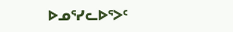ᐅᓄᕐᓯᓚᐅᕐᐳᑦ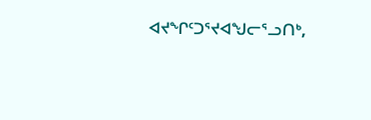ᐊᔪᖏᑦᑐᕐᔪᐊᖑᓕᕐᓗᑎᒃ,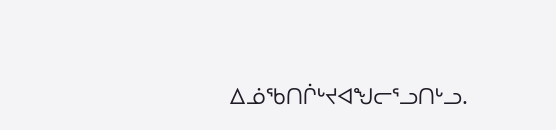ᐃᓅᖃᑎᒌᒡᔪᐊᖑᓕᕐᓗᑎᒡᓗ.